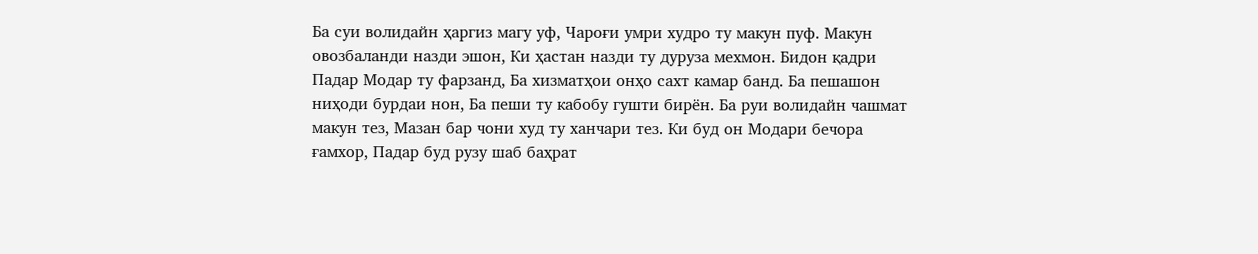Ба суи волидайн ҳаргиз магу уф, Чароғи умри худро ту макун пуф. Макун овозбаланди назди эшон, Ки ҳастан назди ту дуруза мехмон. Бидон қадри Падар Модар ту фарзанд, Ба хизматҳои онҳо сахт камар банд. Ба пешашон ниҳоди бурдаи нон, Ба пеши ту кабобу гушти бирён. Ба руи волидайн чашмат макун тез, Мазан бар чони худ ту ханчари тез. Ки буд он Модари бечора ғамхор, Падар буд рузу шаб баҳрат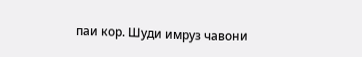паи кор. Шуди имруз чавони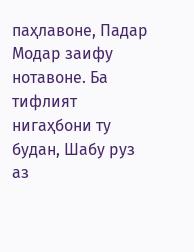паҳлавоне, Падар Модар заифу нотавоне. Ба тифлият нигаҳбони ту будан, Шабу руз аз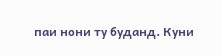паи нони ту буданд. Куни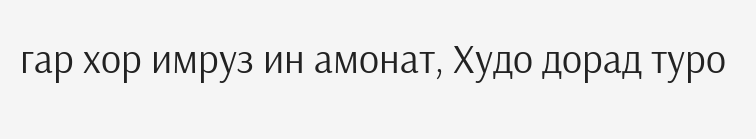гар хор имруз ин амонат, Худо дорад туро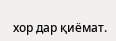хор дар қиёмат.